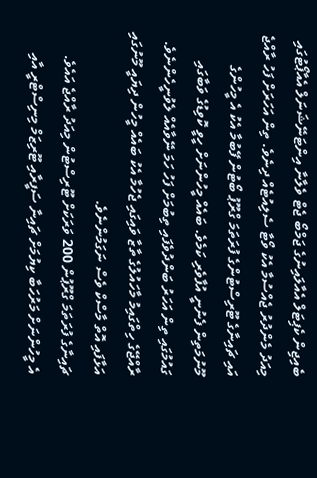ބެއިޖިން ކެޕިޓަލް އެއާލައިނުގެ ޖަމްބޯ ޖެޓް ވެލާނާ އިންޓަނޭޝަނަލް އެއާޕޯޓުގައި މިއަދު މެންދުރު ޖެއްސުމާ އެކު ވޯޓާ ސެލިއުޓެއް ދިނެވެ. ތިން އަހަރަށް ފަހު ރާއްޖެ އައި ޗައިނާގެ ޓޫރިސްޓުންގެ ފުރަތަމަ ގްރޫޕު ބޯޓުން ފޭބުމާ އެކު އެ މީހުންގެ މޫނުމަތިން ފެނުނީ އުފާވެރި ކަމެވެ. ބައެއް މީހުންނަށް ހީވީ ކޮވިޑުގެ ވަބާގައި ގައުމުގައި ތިން އަހަރު ބަންދުވެފައި ތިބުމަށް ފަހު ހަމަ ނޭވާއެއް ލެވުނީހެންނެވެ. ރާއްޖޭގެ ހިތްގައިމު މާހައުލުގެ ތާޒާ ވައިގައި ޖެހުމާ އެކު ބައެއް މީހުން ދިޔައީ މޫނުގައި އަޅާފައި އޮތް މާސްކް ވެސް ނަގަމުންނެވެ.
ޗައިނާގެ ފުރަތަމަ ގްރޫޕުން 200 ވަރަކަށް ޓޫރިސްޓުން މިއަދު ރާއްޖެ އައެވެ.
އެ މީހުންނަށް މަރުހަބާ ކިޔުމަށް ޗައިނާ ސަފީރާއި ޓޫރިޒަމް މިނިސްޓްރީ އާއި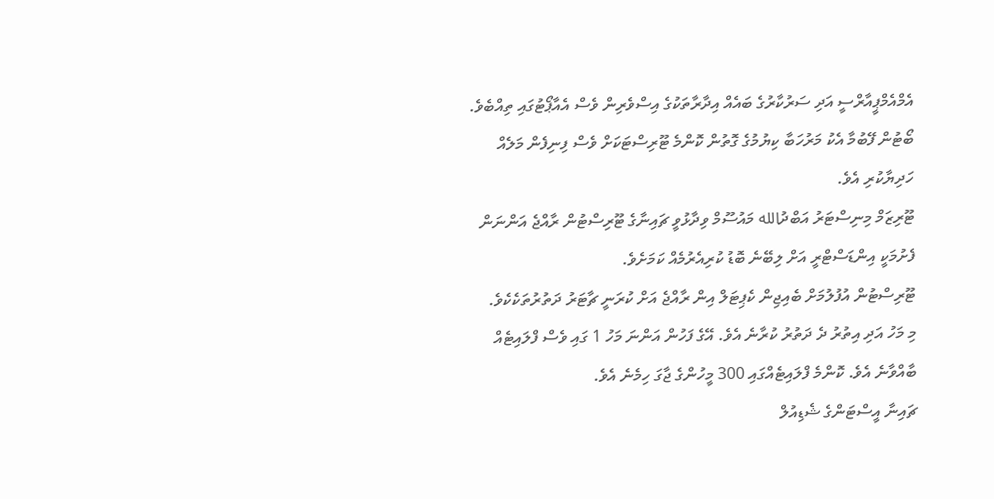އެމްއެމްޕީއާރްސީ އަދި ސަރުކާރުގެ ބައެއް އިދާރާތަކުގެ އިސްވެރިން ވެސް އެއާޕޯޓުގައި ތިއްބެވެ. ބޯޓުން ފޭބުމާ އެކު މަރުހަބާ ކިޔުމުގެ ގޮތުން ކޮންމެ ޓޫރިސްޓަކަށް ވެސް ފިނިފެން މަލެއް ހަދިޔާކުރި އެވެ.
ޓޫރިޒަމް މިނިސްޓަރު އަބްދުالله މައުސޫމް ވިދާޅުވީ ޗައިނާގެ ޓޫރިސްޓުން ރާއްޖެ އަންނަން ފެށުމަކީ އިންޑަސްޓްރީ އަށް ލިބޭނެ ބޮޑު ކުރިއެރުމެއް ކަމަށެވެ.
ޓޫރިސްޓުން އުފުލުމަށް ބެއިޖިން ކެޕިޓަލް އިން ރާއްޖެ އަށް ކުރަނީ ޗާޓަރު ދަތުރުތަކެކެވެ.
މި މަހު އަދި އިތުރު ދެ ދަތުރު ކުރާނެ އެވެ. އޭގެ ފަހުން އަންނަ މަހު 1 ގައި ވެސް ފްލައިޓެއް ބާއްވާނެ އެވެ. ކޮންމެ ފްލައިޓެއްގައި 300 މީހުންގެ ޖާގަ ހިމެނެ އެވެ.
ޗައިނާ އީސްޓަންގެ ޝެޑިއުލް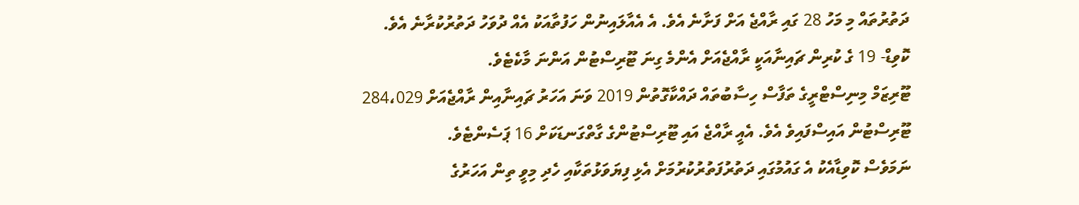ދަތުރުތައް މި މަހު 28 ގައި ރާއްޖެ އަށް ފަށާނެ އެވެ. އެ އެއާލައިނުން ހަފުތާއަކު އެއް ދުވަހު ދަތުރުކުރާނެ އެވެ.
ކޮވިޑް- 19 ގެ ކުރިން ޗައިނާއަކީ ރާއްޖެއަށް އެންމެ ގިނަ ޓޫރިސްޓުން އަންނަ މާކެޓެވެ.
ޓޫރިޒަމް މިނިސްޓްރީގެ ތަފާސް ހިސާބުތައް ދައްކާގޮތުން 2019 ވަނަ އަހަރު ޗައިނާއިން ރާއްޖެއަށް 284،029 ޓޫރިސްޓުން އައިސްފައިވެ އެވެ. އެއީ ރާއްޖެ އައި ޓޫރިސްޓުންގެ ގާތްގަނޑަކަށް 16 ޕަސެންޓެވެ.
ނަމަވެސް ކޮވިޑާއެކު އެ ގައުމުގައި ދަތުރުފަތުރުކުރުމަށް އެޅި ފިޔަވަޅުތަކާއި ހެދި މިވީ ތިން އަހަރުގެ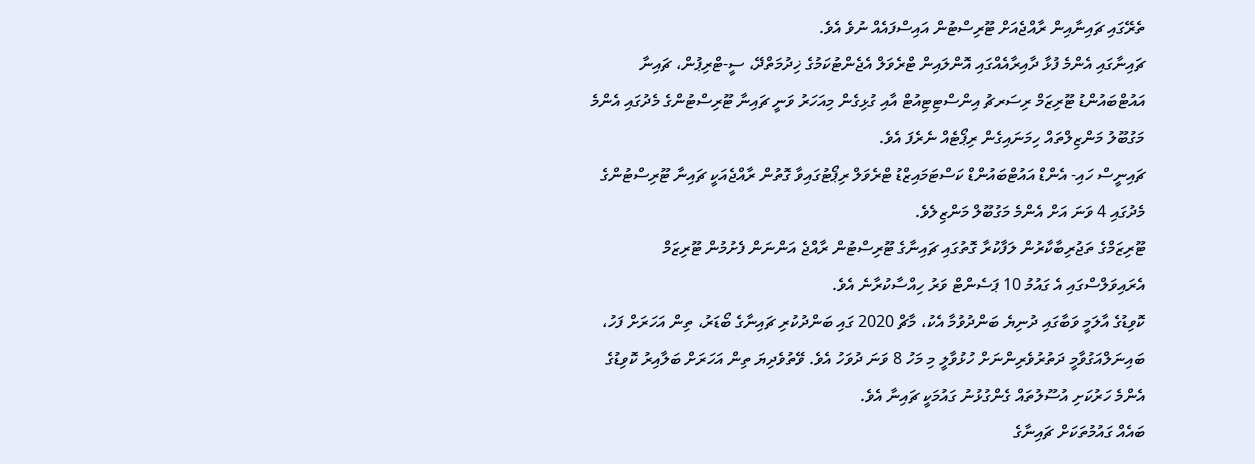ތެރޭގައި ޗައިނާއިން ރާއްޖެއަށް ޓޫރިސްޓުން އައިސްފައެއް ނުވެ އެވެ.
ޗައިނާގައި އެންމެ ފުޅާ ދާއިރާއެއްގައި އޮންލައިން ޓްރެވަލް އެޖެންޓުކަމުގެ ޚިދުމަތްދޭ، ސީ-ޓްރިޕުން، ޗައިނާ އައުޓްބައުންޑު ޓޫރިޒަމް ރިސަރޗު އިންސްޓިޓިއުޓް އާއި ގުޅިގެން މިއަހަރު ވަނީ ޗައިނާ ޓޫރިސްޓުންގެ މެދުގައި އެންމެ މަގުބޫލު މަންޒިލްތައް ހިމަނައިގެން ރިޕޯޓެއް ނެރެފަ އެވެ.
ޗައިނީސް ހައި- އެންޑް އައުޓްބައުންޑް ކަސްޓަމައިޒްޑު ޓްރެވަލް ރިޕޯޓުގައިވާ ގޮތުން ރާއްޖެއަކީ ޗައިނާ ޓޫރިސްޓުންގެ މެދުގައި 4 ވަނަ އަށް އެންމެ މަގުބޫލް މަންޒިލެވެ.
ޓޫރިޒަމްގެ ތަޖުރިބާކާރުން ލަފާކުރާ ގޮތުގައި ޗައިނާގެ ޓޫރިސްޓުން ރާއްޖެ އަންނަން ފެށުމުން ޓޫރިޒަމް އެރައިވަލްސްގައި އެ ގައުމު 10 ޕަސެންޓް ވަރު ހިއްސާކުރާނެ އެވެ.
ކޮވިޑުގެ އާލަމީ ވަބާގައި ދުނިޔެ ބަންދުވުމާ އެކު، މާޗް 2020 ގައި ބަންދުކުރި ޗައިނާގެ ބޯޑަރު، ތިން އަހަރަށް ފަހު، ބައިނަލްއަގުވާމީ ދަތުރުވެރިންނަށް ހުޅުވާލީ މި މަހު 8 ވަނަ ދުވަހު އެވެ. ވޭތުވެދިޔަ ތިން އަހަރަށް ބަލާއިރު ކޮވިޑުގެ އެންމެ ހަރުކަށި އުސޫލުތައް ގެންގުޅުނު ގައުމަކީ ޗައިނާ އެވެ.
ބައެއް ގައުމުތަކަށް ޗައިނާގެ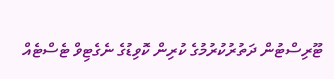ޓޫރިސްޓުން ދަތުރުކުރުމުގެ ކުރިން ކޮވިޑުގެ ނެގެޓިވް ޓެސްޓެއް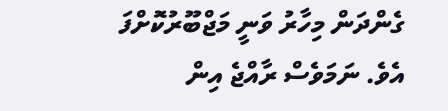ގެންދަން މިހާރު ވަނީ މަޖްބޫރުކޮށްފަ އެވެ. ނަމަވެސް ރާއްޖެ އިން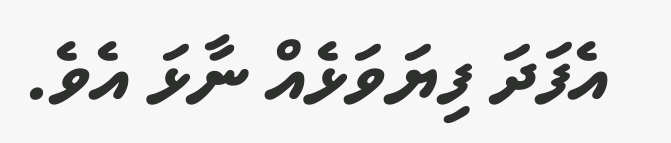އެފަދަ ފިޔަވަޅެއް ނާޅަ އެވެ.